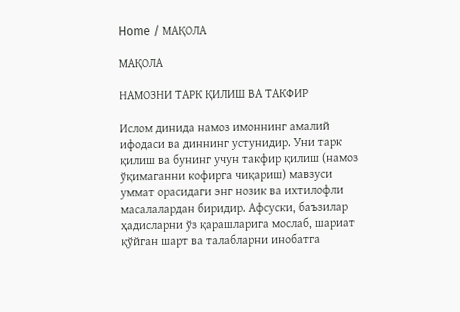Home / МАҚОЛА

МАҚОЛА

НАМОЗНИ ТАРК ҚИЛИШ ВА ТАКФИР

Ислом динида намоз имоннинг амалий ифодаси ва диннинг устунидир. Уни тарк қилиш ва бунинг учун такфир қилиш (намоз ўқимаганни кофирга чиқариш) мавзуси уммат орасидаги энг нозик ва ихтилофли масалалардан биридир. Афсуски, баъзилар ҳадисларни ўз қарашларига мослаб, шариат қўйган шарт ва талабларни инобатга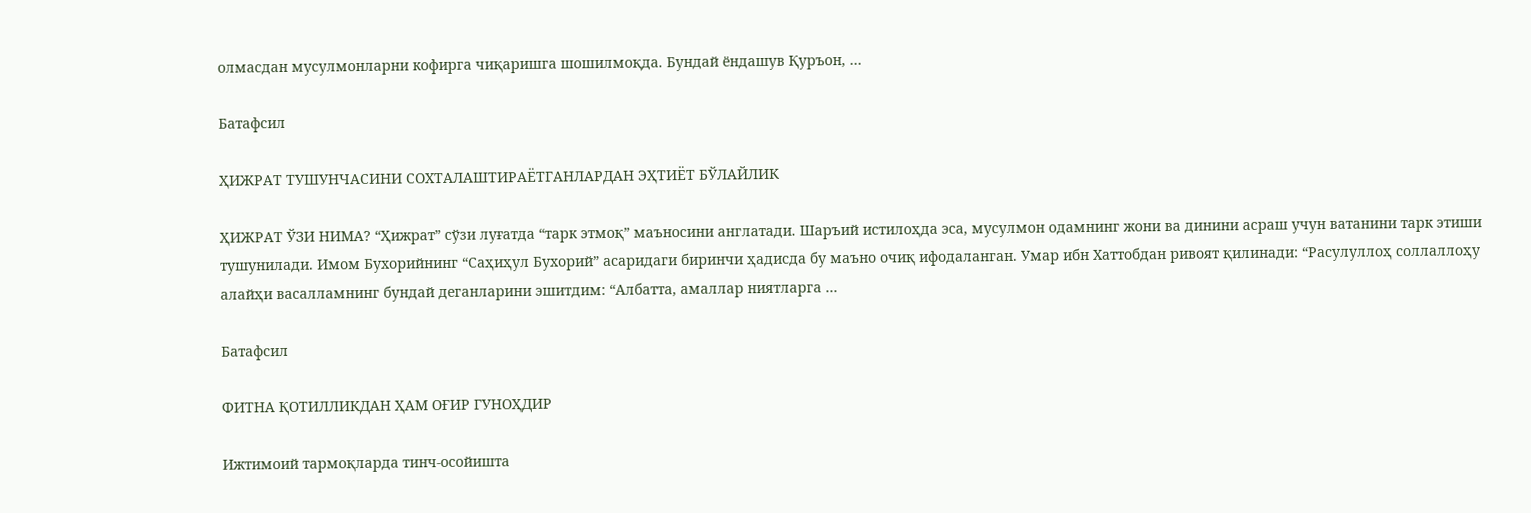олмасдан мусулмонларни кофирга чиқаришга шошилмоқда. Бундай ёндашув Қуръон, …

Батафсил

ҲИЖРАТ ТУШУНЧАСИНИ СОХТАЛАШТИРАЁТГАНЛАРДАН ЭҲТИЁТ БЎЛАЙЛИК

ҲИЖРАТ ЎЗИ НИМА? “Ҳижрат” сўзи луғатда “тарк этмоқ” маъносини англатади. Шаръий истилоҳда эса, мусулмон одамнинг жони ва динини асраш учун ватанини тарк этиши тушунилади. Имом Бухорийнинг “Саҳиҳул Бухорий” асаридаги биринчи ҳадисда бу маъно очиқ ифодаланган. Умар ибн Хаттобдан ривоят қилинади: “Расулуллоҳ соллаллоҳу алайҳи васалламнинг бундай деганларини эшитдим: “Албатта, амаллар ниятларга …

Батафсил

ФИТНА ҚОТИЛЛИКДАН ҲАМ ОҒИР ГУНОҲДИР

Ижтимоий тармоқларда тинч-осойишта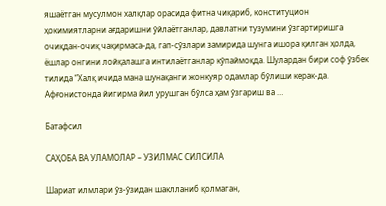яшаётган мусулмон халқлар орасида фитна чиқариб, конституцион ҳокимиятларни ағдаришни ўйлаётганлар, давлатни тузумини ўзгартиришга очиқдан-очиқ чақирмаса-да, гап-сўзлари замирида шунга ишора қилган ҳолда, ёшлар онгини лойқалашга интилаётганлар кўпаймоқда. Шулардан бири соф ўзбек тилида “Халқ ичида мана шунақанги жонкуяр одамлар бўлиши керак-да. Афғонистонда йигирма йил урушган бўлса ҳам ўзгариш ва …

Батафсил

САҲОБА ВА УЛАМОЛАР – УЗИЛМАС СИЛСИЛА

Шариат илмлари ўз-ўзидан шаклланиб қолмаган,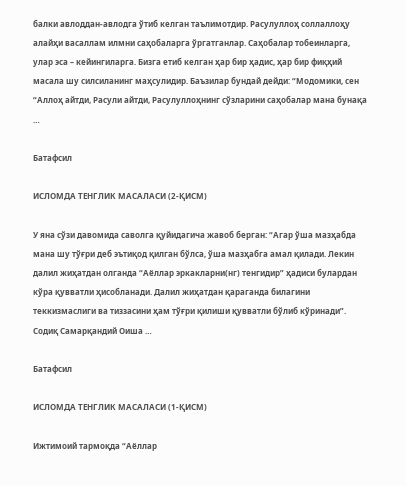балки авлоддан-авлодга ўтиб келган таълимотдир. Расулуллоҳ соллаллоҳу алайҳи васаллам илмни саҳобаларга ўргатганлар. Саҳобалар тобеинларга, улар эса – кейингиларга. Бизга етиб келган ҳар бир ҳадис, ҳар бир фиқҳий масала шу силсиланинг маҳсулидир. Баъзилар бундай дейди: “Модомики, сен “Аллоҳ айтди, Расули айтди, Расулуллоҳнинг сўзларини саҳобалар мана бунақа …

Батафсил

ИСЛОМДА ТEНГЛИК МАСАЛАСИ (2-ҚИСМ)

У яна сўзи давомида саволга қуйидагича жавоб берган: “Агар ўша мазҳабда мана шу тўғри деб эътиқод қилган бўлса, ўша мазҳабга амал қилади. Лекин далил жиҳатдан олганда “Аёллар эркакларни(нг) тенгидир” ҳадиси булардан кўра қувватли ҳисобланади. Далил жиҳатдан қараганда билагини теккизмаслиги ва тиззасини ҳам тўғри қилиши қувватли бўлиб кўринади”. Содиқ Самарқандий Оиша …

Батафсил

ИСЛОМДА ТЕНГЛИК МАСАЛАСИ (1-ҚИСМ)

Ижтимоий тармоқда “Аёллар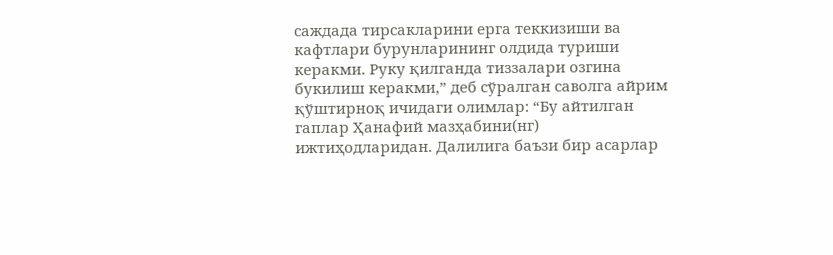саждада тирсакларини ерга теккизиши ва кафтлари бурунларининг олдида туриши керакми. Руку қилганда тиззалари озгина букилиш керакми,” деб сўралган саволга айрим қўштирноқ ичидаги олимлар: “Бу айтилган гаплар Ҳанафий мазҳабини(нг) ижтиҳодларидан. Далилига баъзи бир асарлар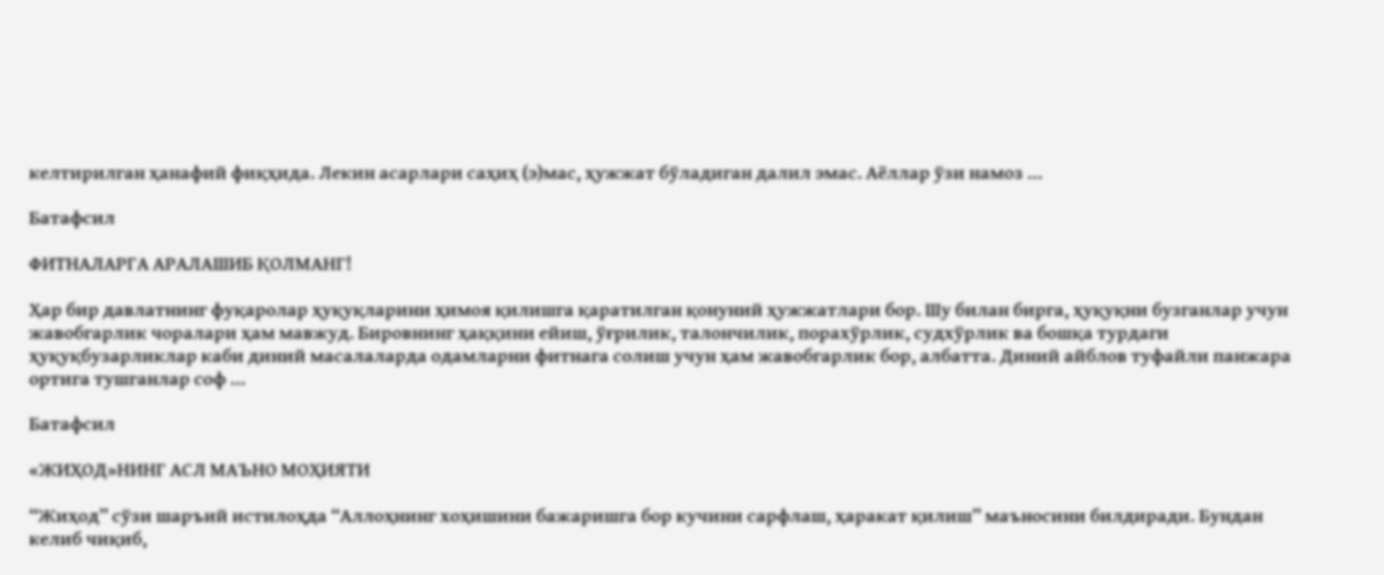келтирилган ҳанафий фиқҳида. Лекин асарлари саҳиҳ (э)мас, ҳужжат бўладиган далил эмас. Аёллар ўзи намоз …

Батафсил

ФИТНАЛАРГА АРАЛАШИБ ҚОЛМАНГ!

Ҳар бир давлатнинг фуқаролар ҳуқуқларини ҳимоя қилишга қаратилган қонуний ҳужжатлари бор. Шу билан бирга, ҳуқуқни бузганлар учун жавобгарлик чоралари ҳам мавжуд. Бировнинг ҳаққини ейиш, ўғрилик, талончилик, порахўрлик, судхўрлик ва бошқа турдаги ҳуқуқбузарликлар каби диний масалаларда одамларни фитнага солиш учун ҳам жавобгарлик бор, албатта. Диний айблов туфайли панжара ортига тушганлар соф …

Батафсил

«ЖИҲОД»НИНГ АСЛ МАЪНО МОҲИЯТИ

“Жиҳод” сўзи шаръий истилоҳда “Аллоҳнинг хоҳишини бажаришга бор кучини сарфлаш, ҳаракат қилиш” маъносини билдиради. Бундан келиб чиқиб,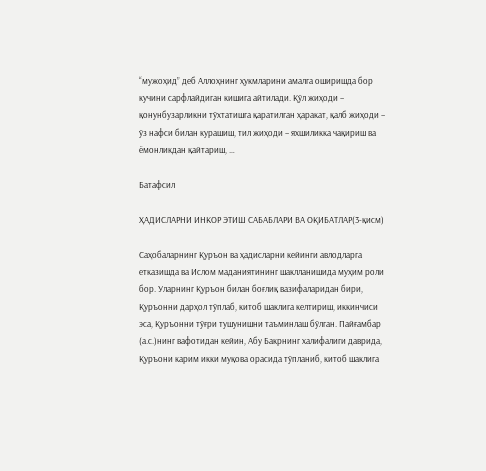“мужоҳид” деб Аллоҳнинг ҳукмларини амалга оширишда бор кучини сарфлайдиган кишига айтилади. Қўл жиҳоди – қонунбузарликни тўхтатишга қаратилган ҳаракат, қалб жиҳоди – ўз нафси билан курашиш, тил жиҳоди – яхшиликка чақириш ва ёмонликдан қайтариш, …

Батафсил

ҲАДИСЛАРНИ ИНКОР ЭТИШ САБАБЛАРИ ВА ОҚИБАТЛАР(3-қисм)

Саҳобаларнинг Қуръон ва ҳадисларни кейинги авлодларга етказишда ва Ислом маданиятининг шаклланишида муҳим роли бор. Уларнинг Қуръон билан боғлиқ вазифаларидан бири, Қуръонни дарҳол тўплаб, китоб шаклига келтириш, иккинчиси эса, Қуръонни тўғри тушунишни таъминлаш бўлган. Пайғамбар (а.с.)нинг вафотидан кейин, Абу Бакрнинг халифалиги даврида, Қуръони карим икки муқова орасида тўпланиб, китоб шаклига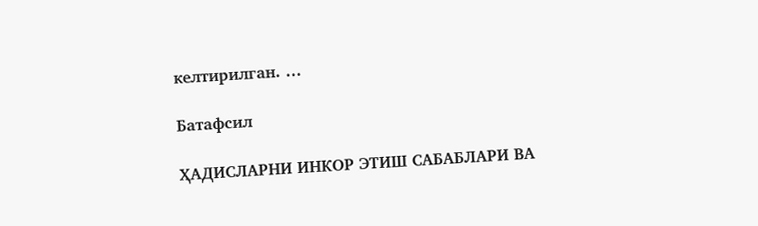келтирилган. …

Батафсил

ҲАДИСЛАРНИ ИНКОР ЭТИШ САБАБЛАРИ ВА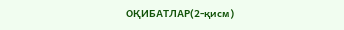ОҚИБАТЛАР(2-қисм)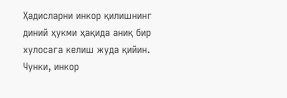Ҳадисларни инкор қилишнинг диний ҳукми ҳақида аниқ бир хулосага келиш жуда қийин. Чунки, инкор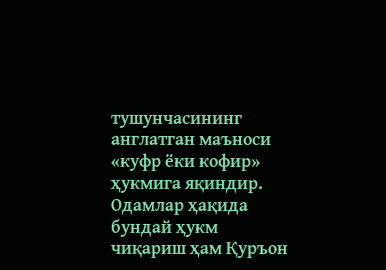тушунчасининг англатган маъноси «куфр ёки кофир» ҳукмига яқиндир. Одамлар ҳақида бундай ҳукм чиқариш ҳам Қуръон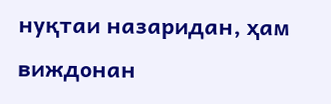нуқтаи назаридан, ҳам виждонан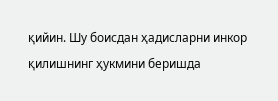қийин. Шу боисдан ҳадисларни инкор қилишнинг ҳукмини беришда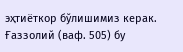эҳтиёткор бўлишимиз керак. Ғаззолий (ваф. 505) бу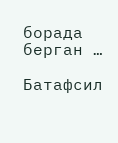борада берган …

Батафсил